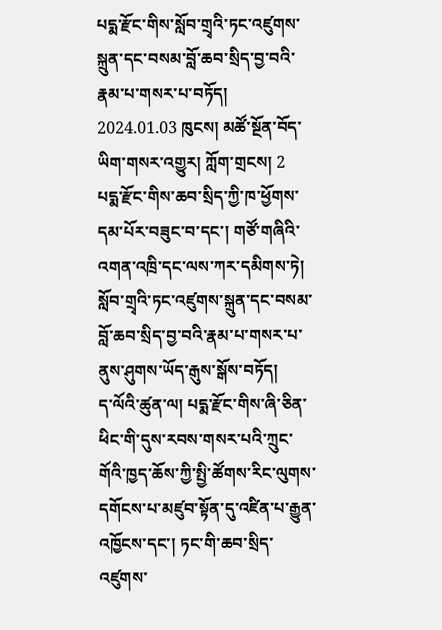པདྨ་རྫོང་གིས་སློབ་གྲྭའི་ཏང་འཛུགས་སྐྲུན་དང་བསམ་བློ་ཆབ་སྲིད་བྱ་བའི་རྣམ་པ་གསར་པ་བཏོད།
2024.01.03 ཁུངས། མཚོ་སྔོན་བོད་ཡིག་གསར་འགྱུར། ཀློག་གྲངས། 2
པདྨ་རྫོང་གིས་ཆབ་སྲིད་ཀྱི་ཁ་ཕྱོགས་དམ་པོར་བཟུང་བ་དང་། གཙོ་གཞིའི་འགན་འཁྲི་དང་ལས་ཀར་དམིགས་ཏེ། སློབ་གྲྭའི་ཏང་འཛུགས་སྐྲུན་དང་བསམ་བློ་ཆབ་སྲིད་བྱ་བའི་རྣམ་པ་གསར་པ་ནུས་ཤུགས་ཡོད་རྒུས་སྒོས་བཏོད།
ད་ལོའི་ཚུན་ལ། པདྨ་རྫོང་གིས་ཞི་ཅིན་ཕིང་གི་དུས་རབས་གསར་པའི་ཀྲུང་གོའི་ཁྱད་ཆོས་ཀྱི་སྤྱི་ཚོགས་རིང་ལུགས་དགོངས་པ་མཛུབ་སྟོན་དུ་འཛིན་པ་རྒྱུན་འཁྱོངས་དང་། ཏང་གི་ཆབ་སྲིད་འཛུགས་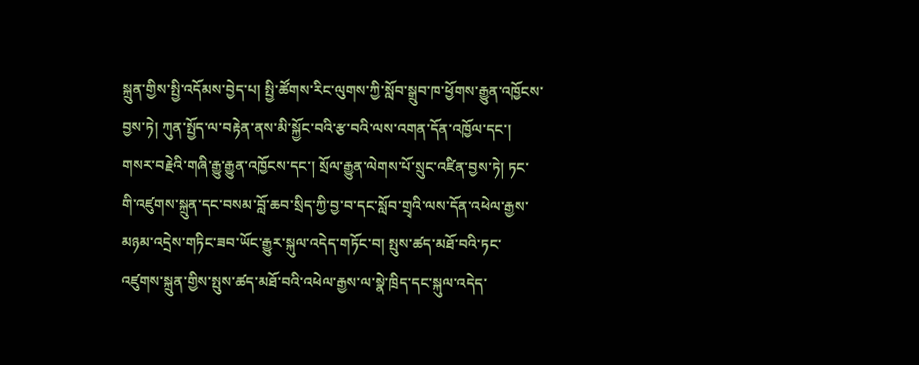སྐྲུན་གྱིས་སྤྱི་འདོམས་བྱེད་པ། སྤྱི་ཚོགས་རིང་ལུགས་ཀྱི་སློབ་སྒྲུབ་ཁ་ཕྱོགས་རྒྱུན་འཁྱོངས་བྱས་ཏེ། ཀུན་སྤྱོད་ལ་བརྟེན་ནས་མི་སྐྱོང་བའི་རྩ་བའི་ལས་འགན་དོན་འཁྱོལ་དང་། གསར་བརྗེའི་གཞི་རྒྱུ་རྒྱུན་འཁྱོངས་དང་། སྲོལ་རྒྱུན་ལེགས་པོ་སྲུང་འཛིན་བྱས་ཏེ། ཏང་གི་འཛུགས་སྐྲུན་དང་བསམ་བློ་ཆབ་སྲིད་ཀྱི་བྱ་བ་དང་སློབ་གྲྭའི་ལས་དོན་འཕེལ་རྒྱས་མཉམ་འདྲེས་གཏིང་ཟབ་ཡོང་རྒྱུར་སྐུལ་འདེད་གཏོང་བ། སྤུས་ཚད་མཐོ་བའི་ཏང་འཛུགས་སྐྲུན་གྱིས་སྤུས་ཚད་མཐོ་བའི་འཕེལ་རྒྱས་ལ་སྣེ་ཁྲིད་དང་སྐུལ་འདེད་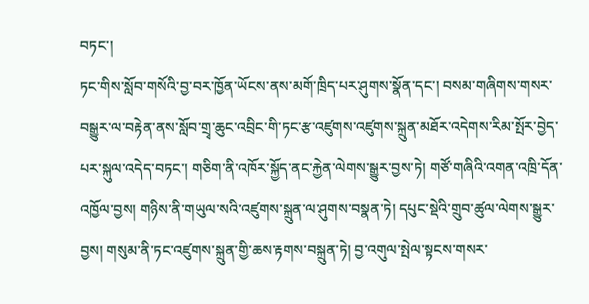བཏང་།
ཏང་གིས་སློབ་གསོའི་བྱ་བར་ཁྱོན་ཡོངས་ནས་མགོ་ཁྲིད་པར་ཤུགས་སྣོན་དང་། བསམ་གཞིགས་གསར་བསྒྱུར་ལ་བརྟེན་ནས་སློབ་གྲྭ་ཆུང་འབྲིང་གི་ཏང་རྩ་འཛུགས་འཛུགས་སྐྲུན་མཐོར་འདེགས་རིམ་སྤོར་བྱེད་པར་སྐུལ་འདེད་བཏང་། གཅིག་ནི་འཁོར་སྐྱོད་ནང་རྐྱེན་ལེགས་སྒྱུར་བྱས་ཏེ། གཙོ་གཞིའི་འགན་འཁྲི་དོན་འཁྱོལ་བྱས། གཉིས་ནི་གཡུལ་སའི་འཛུགས་སྐྲུན་ལ་ཤུགས་བསྣན་ཏེ། དཔུང་སྡེའི་གྲུབ་ཚུལ་ལེགས་སྒྱུར་བྱས། གསུམ་ནི་ཏང་འཛུགས་སྐྲུན་གྱི་ཆས་རྟགས་བསྐྲུན་ཏེ། བྱ་འགུལ་སྤེལ་སྟངས་གསར་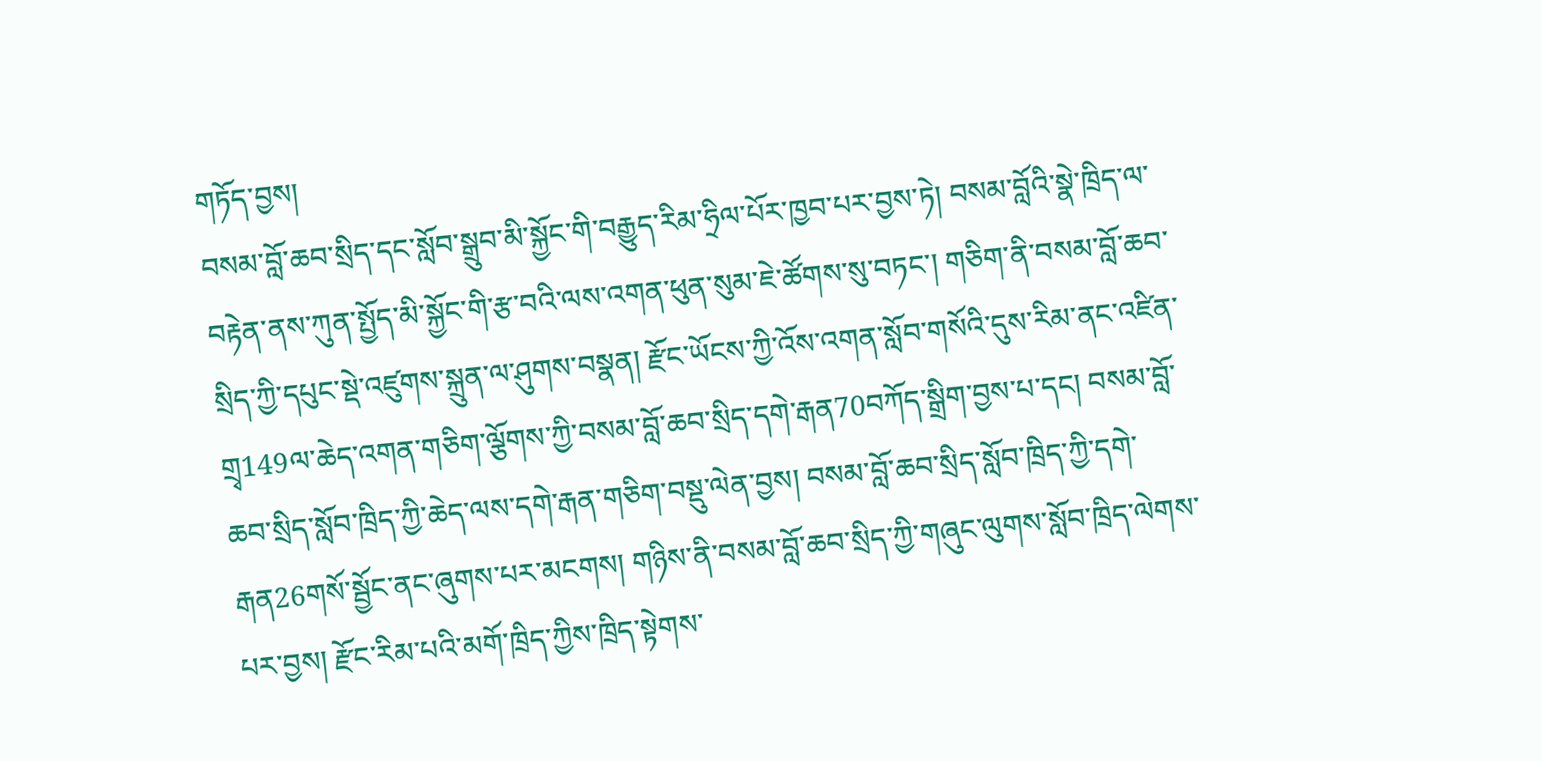གཏོད་བྱས།
བསམ་བློ་ཆབ་སྲིད་དང་སློབ་སྒྲུབ་མི་སྐྱོང་གི་བརྒྱུད་རིམ་ཧྲིལ་པོར་ཁྱབ་པར་བྱས་ཏེ། བསམ་བློའི་སྣེ་ཁྲིད་ལ་བརྟེན་ནས་ཀུན་སྤྱོད་མི་སྐྱོང་གི་རྩ་བའི་ལས་འགན་ཕུན་སུམ་ཇེ་ཚོགས་སུ་བཏང་། གཅིག་ནི་བསམ་བློ་ཆབ་སྲིད་ཀྱི་དཔུང་སྡེ་འཛུགས་སྐྲུན་ལ་ཤུགས་བསྣན། རྫོང་ཡོངས་ཀྱི་འོས་འགན་སློབ་གསོའི་དུས་རིམ་ནང་འཛིན་གྲྭ149ལ་ཆེད་འགན་གཅིག་ལྕོགས་ཀྱི་བསམ་བློ་ཆབ་སྲིད་དགེ་རྒན70བཀོད་སྒྲིག་བྱས་པ་དང། བསམ་བློ་ཆབ་སྲིད་སློབ་ཁྲིད་ཀྱི་ཆེད་ལས་དགེ་རྒན་གཅིག་བསྡུ་ལེན་བྱས། བསམ་བློ་ཆབ་སྲིད་སློབ་ཁྲིད་ཀྱི་དགེ་རྒན26གསོ་སྦྱོང་ནང་ཞུགས་པར་མངགས། གཉིས་ནི་བསམ་བློ་ཆབ་སྲིད་ཀྱི་གཞུང་ལུགས་སློབ་ཁྲིད་ལེགས་པར་བྱས། རྫོང་རིམ་པའི་མགོ་ཁྲིད་ཀྱིས་ཁྲིད་སྟེགས་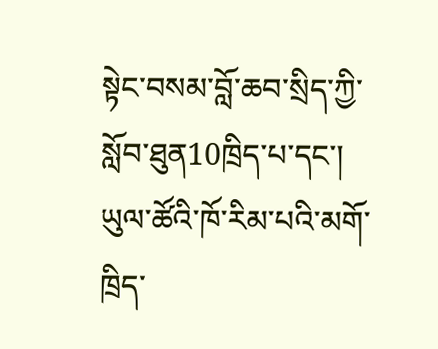སྟེང་བསམ་བློ་ཆབ་སྲིད་ཀྱི་སློབ་ཐུན10ཁྲིད་པ་དང་། ཡུལ་ཚོའི་ཁོ་རིམ་པའི་མགོ་ཁྲིད་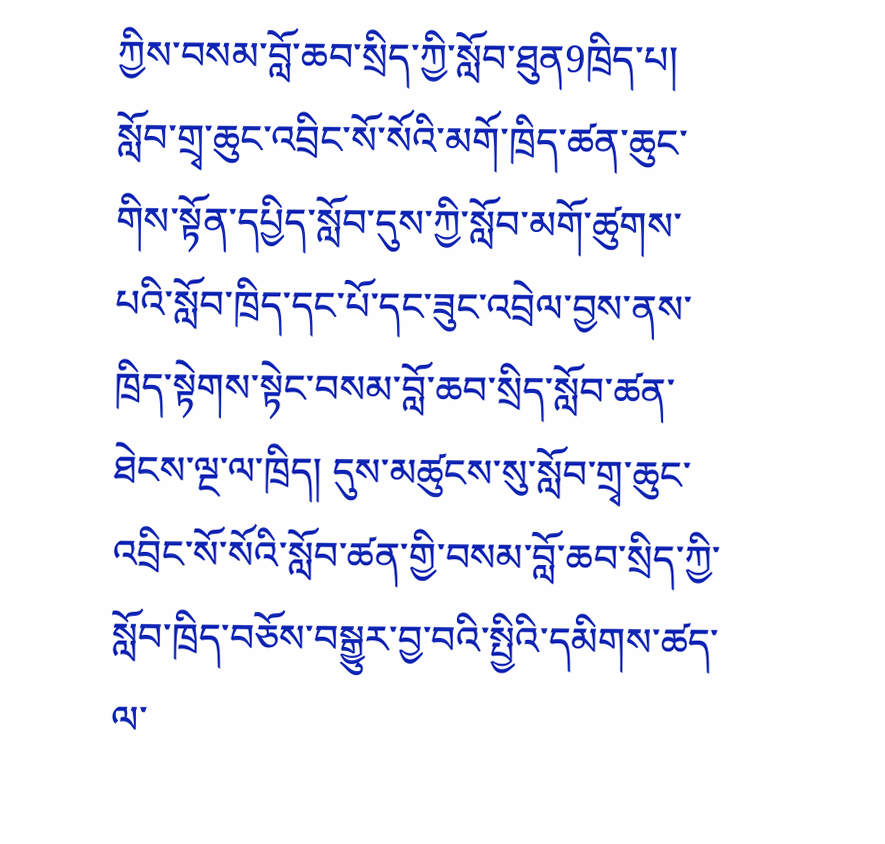ཀྱིས་བསམ་བློ་ཆབ་སྲིད་ཀྱི་སློབ་ཐུན9ཁྲིད་པ། སློབ་གྲྭ་ཆུང་འབྲིང་སོ་སོའི་མགོ་ཁྲིད་ཚན་ཆུང་གིས་སྟོན་དཔྱིད་སློབ་དུས་ཀྱི་སློབ་མགོ་ཚུགས་པའི་སློབ་ཁྲིད་དང་པོ་དང་ཟུང་འབྲེལ་བྱས་ནས་ཁྲིད་སྟེགས་སྟེང་བསམ་བློ་ཆབ་སྲིད་སློབ་ཚན་ཐེངས་ལྔ་ལ་ཁྲིད། དུས་མཚུངས་སུ་སློབ་གྲྭ་ཆུང་འབྲིང་སོ་སོའི་སློབ་ཚན་གྱི་བསམ་བློ་ཆབ་སྲིད་ཀྱི་སློབ་ཁྲིད་བཅོས་བསྒྱུར་བྱ་བའི་སྤྱིའི་དམིགས་ཚད་ལ་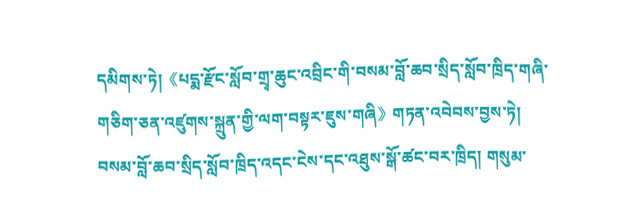དམིགས་ཏེ།《པདྨ་རྫོང་སློབ་གྲྭ་ཆུང་འབྲིང་གི་བསམ་བློ་ཆབ་སྲིད་སློབ་ཁྲིད་གཞི་གཅིག་ཅན་འཛུགས་སྐྲུན་གྱི་ལག་བསྟར་ཇུས་གཞི》གཏན་འབེབས་བྱས་ཏེ། བསམ་བློ་ཆབ་སྲིད་སློབ་ཁྲིད་འདང་ངེས་དང་འཐུས་སྒོ་ཚང་བར་ཁྲིད། གསུམ་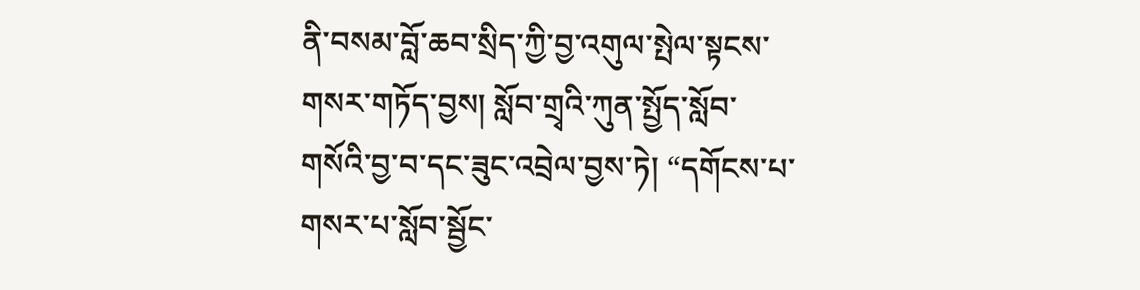ནི་བསམ་བློ་ཆབ་སྲིད་ཀྱི་བྱ་འགུལ་སྤེལ་སྟངས་གསར་གཏོད་བྱས། སློབ་གྲྭའི་ཀུན་སྤྱོད་སློབ་གསོའི་བྱ་བ་དང་ཟུང་འབྲེལ་བྱས་ཏེ། “དགོངས་པ་གསར་པ་སློབ་སྦྱོང་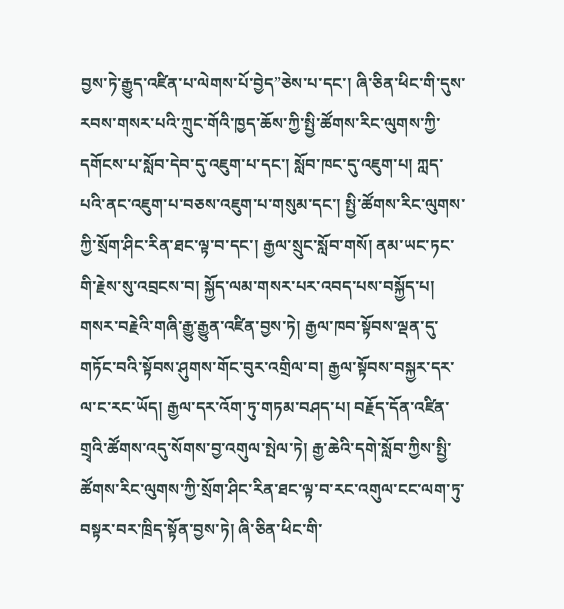བྱས་ཏེ་རྒྱུད་འཛིན་པ་ལེགས་པོ་བྱེད”ཅེས་པ་དང་། ཞི་ཅིན་ཕིང་གི་དུས་རབས་གསར་པའི་ཀྲུང་གོའི་ཁྱད་ཆོས་ཀྱི་སྤྱི་ཚོགས་རིང་ལུགས་ཀྱི་དགོངས་པ་སློབ་དེབ་དུ་འཇུག་པ་དང་། སློབ་ཁང་དུ་འཇུག་པ། ཀླད་པའི་ནང་འཇུག་པ་བཅས་འཇུག་པ་གསུམ་དང་། སྤྱི་ཚོགས་རིང་ལུགས་ཀྱི་སྲོག་ཤིང་རིན་ཐང་ལྟ་བ་དང་། རྒྱལ་སྲུང་སློབ་གསོ། ནམ་ཡང་ཏང་གི་རྗེས་སུ་འབྲངས་བ། སྐྱོད་ལམ་གསར་པར་འབད་པས་བསྐྱོད་པ། གསར་བརྗེའི་གཞི་རྒྱུ་རྒྱུན་འཛིན་བྱས་ཏེ། རྒྱལ་ཁབ་སྟོབས་ལྡན་དུ་གཏོང་བའི་སྟོབས་ཤུགས་གོང་བུར་འགྲིལ་བ། རྒྱལ་སྟོབས་བསྐྱར་དར་ལ་ང་རང་ཡོད། རྒྱལ་དར་འོག་ཏུ་གཏམ་བཤད་པ། བརྗོད་དོན་འཛིན་གྲྭའི་ཚོགས་འདུ་སོགས་བྱ་འགུལ་སྤེལ་ཏེ། རྒྱ་ཆེའི་དགེ་སློབ་ཀྱིས་སྤྱི་ཚོགས་རིང་ལུགས་ཀྱི་སྲོག་ཤིང་རིན་ཐང་ལྟ་བ་རང་འགུལ་ངང་ལག་ཏུ་བསྟར་བར་ཁྲིད་སྟོན་བྱས་ཏེ། ཞི་ཅིན་ཕིང་གི་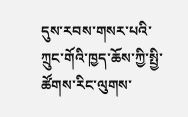དུས་རབས་གསར་པའི་ཀྲུང་གོའི་ཁྱད་ཆོས་ཀྱི་སྤྱི་ཚོགས་རིང་ལུགས་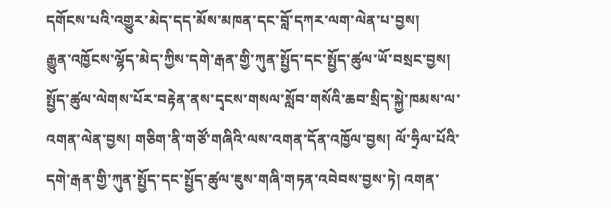དགོངས་པའི་འགྱུར་མེད་དད་མོས་མཁན་དང་བློ་དཀར་ལག་ལེན་པ་བྱས།
རྒྱུན་འཁྱོངས་ལྷོད་མེད་ཀྱིས་དགེ་རྒན་གྱི་ཀུན་སྤྱོད་དང་སྤྱོད་ཚུལ་ཡོ་བསྲང་བྱས། སྤྱོད་ཚུལ་ལེགས་པོར་བརྟེན་ནས་དྭངས་གསལ་སློབ་གསོའི་ཆབ་སྲིད་སྐྱེ་ཁམས་ལ་འགན་ལེན་བྱས། གཅིག་ནི་གཙོ་གཞིའི་ལས་འགན་དོན་འཁྱོལ་བྱས། ལོ་ཧྲིལ་པོའི་དགེ་རྒན་གྱི་ཀུན་སྤྱོད་དང་སྤྱོད་ཚུལ་ཇུས་གཞི་གཏན་འབེབས་བྱས་ཏེ། འགན་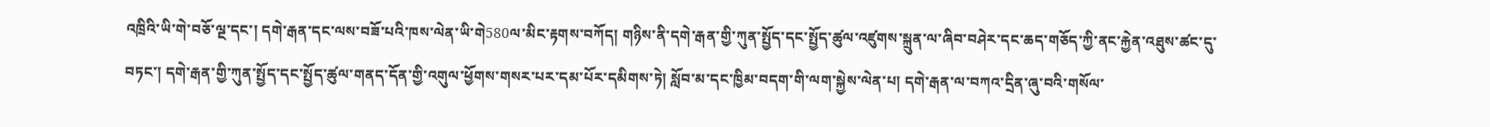འཁྲིའི་ཡི་གེ་བཅོ་ལྔ་དང་། དགེ་རྒན་དང་ལས་བཟོ་པའི་ཁས་ལེན་ཡི་གེ580ལ་མིང་རྟགས་བཀོད། གཉིས་ནི་དགེ་རྒན་གྱི་ཀུན་སྤྱོད་དང་སྤྱོད་ཚུལ་འཛུགས་སྐྲུན་ལ་ཞིབ་བཤེར་དང་ཆད་གཅོད་ཀྱི་ནང་རྐྱེན་འཐུས་ཚང་དུ་བཏང་། དགེ་རྒན་གྱི་ཀུན་སྤྱོད་དང་སྤྱོད་ཚུལ་གནད་དོན་གྱི་འགུལ་ཕྱོགས་གསར་པར་དམ་པོར་དམིགས་ཏེ། སློབ་མ་དང་ཁྱིམ་བདག་གི་ལག་སྐྱེས་ལེན་པ། དགེ་རྒན་ལ་བཀའ་དྲིན་ཞུ་བའི་གསོལ་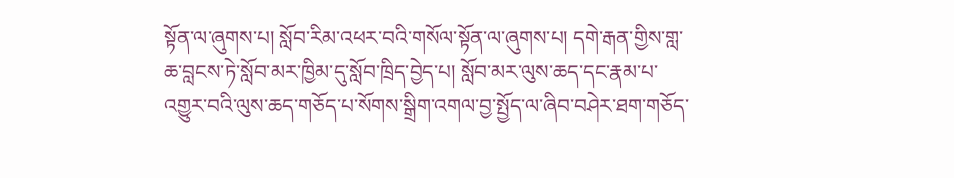སྟོན་ལ་ཞུགས་པ། སློབ་རིམ་འཕར་བའི་གསོལ་སྟོན་ལ་ཞུགས་པ། དགེ་རྒན་གྱིས་གླ་ཆ་བླངས་ཏེ་སློབ་མར་ཁྱིམ་དུ་སློབ་ཁྲིད་བྱེད་པ། སློབ་མར་ལུས་ཆད་དང་རྣམ་པ་འགྱུར་བའི་ལུས་ཆད་གཅོད་པ་སོགས་སྒྲིག་འགལ་བྱ་སྤྱོད་ལ་ཞིབ་བཤེར་ཐག་གཅོད་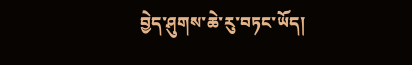བྱེད་ཤུགས་ཆེ་རུ་བཏང་ཡོད།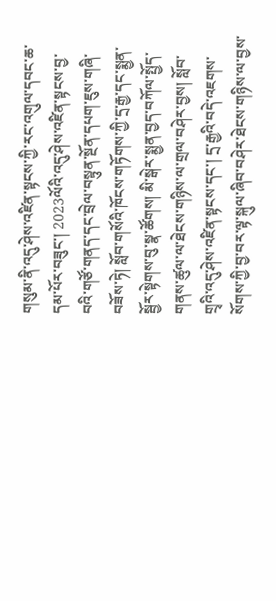གསུམ་ནི་འདུ་ཤེས་འཛིན་སྟངས་ཀྱི་རང་འགུལ་དབང་ཆ་དམ་པོར་བཟུང་། 2023ལོའི་འདུ་ཤེས་འཛིན་སྟངས་བྱ་བའི་གཙོ་གནད་དང་བྲེལ་བསྟུན་སྔོན་དཔག་ཇུས་གཞི་བཟོས་ཏེ། སློབ་གསོའི་ཁོངས་གཏོགས་ཀྱི་དྲ་རྒྱ་དང་སྨྱན་སྦྱོར་སྟེགས་བུ་སྣ་ཚོགས། མི་སྒེར་སྨྱན་བྱད་བཀོལ་སྤྱོད་གནས་ཚུལ་ལ་ཐེངས་གཉིས་ལ་གྲལ་བཤེར་བྱས། སློབ་གྲྭའི་འདུ་ཤེས་འཛིན་སྟངས་དང་། དྲ་རྒྱའི་བདེ་འཇགས་སོགས་ཀྱི་བྱ་བར་ལྟ་སྐུལ་ཞིབ་བཤེར་ཐེངས་གཉིས་ལ་བྱས་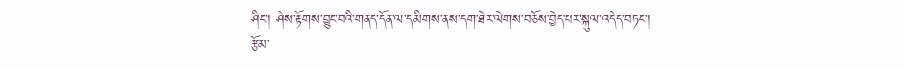ཤིང་། ཤེས་རྟོགས་བྱུང་བའི་གནད་དོན་ལ་དམིགས་ནས་དག་ཐེར་ལེགས་བཅོས་བྱེད་པར་སྐུལ་འདེད་བཏང་།
རྩོམ་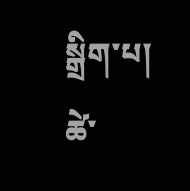སྒྲིག་པ། ཚེ་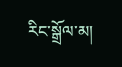རིང་སྒྲོལ་མ།